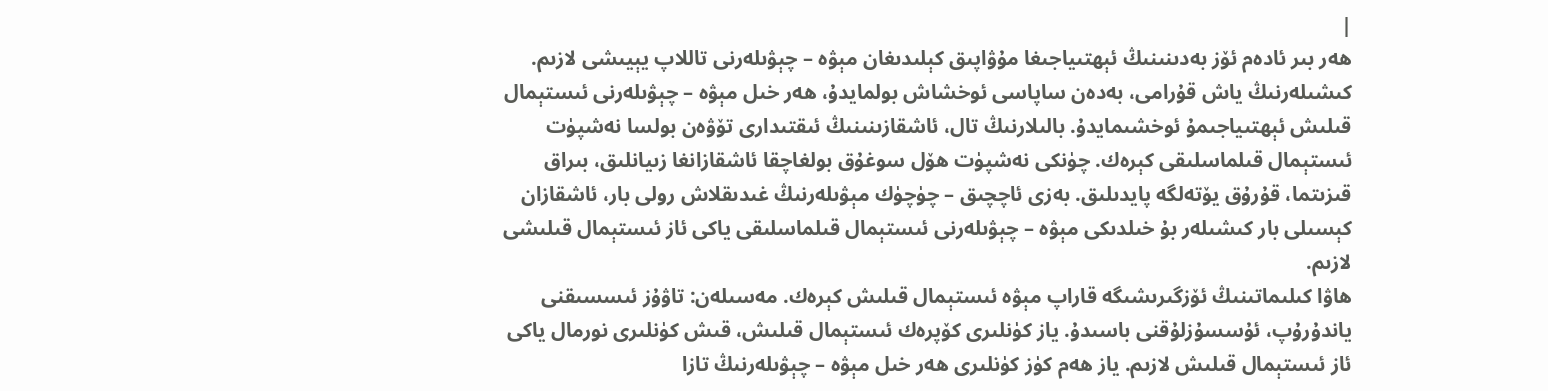|
ھەر بىر ئادەم ئۆز بەدىنىنىڭ ئېھتىياجىغا مۇۋاپىق كېلىدىغان مېۋە – چېۋىلەرنى تاللاپ يېيىشى لازىم. كىشىلەرنىڭ ياش قۇرامى، بەدەن ساپاسى ئوخشاش بولمايدۇ، ھەر خىل مېۋە – چېۋىلەرنى ئىستېمال قىلىش ئېھتىياجىمۇ ئوخشىمايدۇ. بالىلارنىڭ تال، ئاشقازىنىنىڭ ئىقتىدارى تۆۋەن بولسا نەشپۈت ئىستېمال قىلماسلىقى كېرەك. چۈنكى نەشپۈت ھۆل سوغۇق بولغاچقا ئاشقازانغا زىيانلىق، بىراق قىزىتما، قۇرۇق يۆتەلگە پايدىلىق. بەزى ئاچچىق – چۈچۈك مېۋىلەرنىڭ غىدىقلاش رولى بار، ئاشقازان كېسىلى بار كىشىلەر بۇ خىلدىكى مېۋە – چېۋىلەرنى ئىستېمال قىلماسلىقى ياكى ئاز ئىستېمال قىلىشى لازىم.
ھاۋا كىلىماتىنىڭ ئۆزگىرىشىگە قاراپ مېۋە ئىستېمال قىلىش كېرەك. مەسىلەن: تاۋۇز ئىسسىقنى ياندۇرۇپ، ئۇسسۇزلۇقنى باسىدۇ. ياز كۈنلىرى كۆپرەك ئىستېمال قىلىش، قىش كۈنلىرى نورمال ياكى ئاز ئىستېمال قىلىش لازىم. ياز ھەم كۈز كۈنلىرى ھەر خىل مېۋە – چېۋىلەرنىڭ تازا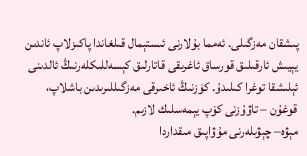پىشقان مەزگىلى. ئەمما بۇلارنى ئىستېمال قىلغاندا پاكىزلاپ ئاندىن يېيىش ئارقىلىق قورساق ئاغرىقى قاتارلىق كېسەللىكلەرنىڭ ئالدىنى ئېلىشقا توغرا كىلىدۇ. كۈزنىڭ ئاخىرقى مەزگىللىرىدىن باشلاپ، قوغۇن – تاۋۇزنى كۆپ يېمەسلىك لازىم.
مېۋە– چېۋىلەرنى مۇۋاپىق مىقداردا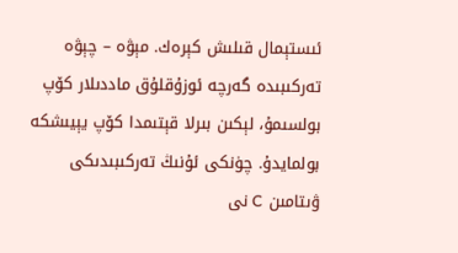ئىستېمال قىلىش كېرەك. مېۋە – چېۋە تەركىبىدە گەرچە ئوزۇقلۇق ماددىلار كۆپ بولسىمۇ، لېكىن بىرلا قېتىمدا كۆپ يېيىشكە بولمايدۇ. چۈنكى ئۇنىڭ تەركىبىدىكى ۋىتامىن C نى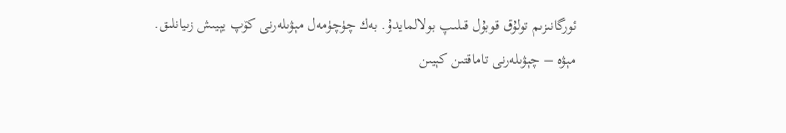ئورگانىزىم تولۇق قوبۇل قىلىپ بولالمايدۇ. بەك چۈچۈمەل مېۋىلەرنى كۆپ يېيىش زىيانلىق.
مېۋە – چېۋىلەرنى تاماقتىن كېيىن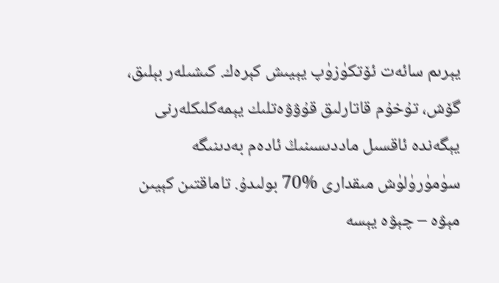يېرىم سائەت ئۆتكۈزۈپ يېيىش كېرەك. كىشىلەر بېلىق، گۆش، تۇخۇم قاتارلىق قۇۋۋەتلىك يېمەكلىكلەرنى يېگەندە ئاقسىل ماددىسىنىڭ ئادەم بەدىنىگە سۈمۈرۈلۈش مىقدارى %70 بولىدۇ. تاماقتىن كېيىن مېۋە – چېۋە يېسە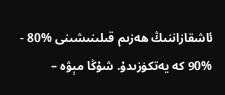ئاشقازاننىڭ ھەزىم قىلىنىشىنى %80 - %90 كە يەتكۈزىدۇ. شۇڭا مېۋە –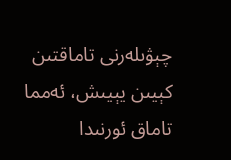چېۋىلەرنى تاماقتىن كېيىن يېيىش، ئەمما تاماق ئورنىدا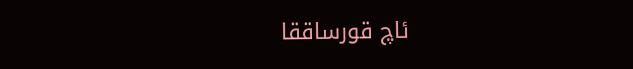ئاچ قورساققا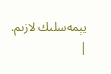يېمەسلىك لازىم.
|